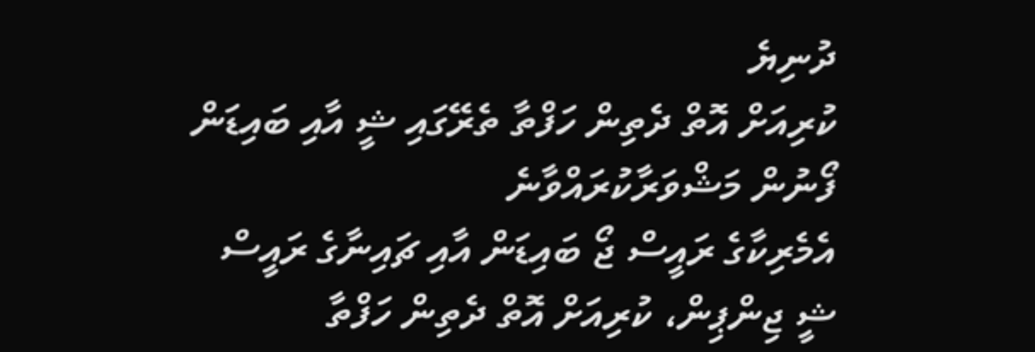ދުނިޔެ
ކުރިއަށް އޮތް ދެތިން ހަފްތާ ތެރޭގައި ޝީ އާއި ބައިޑަން ފޯނުން މަޝްވަރާކުރައްވާނެ
އެމެރިކާގެ ރައީސް ޖޯ ބައިޑަން އާއި ޗައިނާގެ ރައީސް ޝީ ޖިންޕިން، ކުރިއަށް އޮތް ދެތިން ހަފްތާ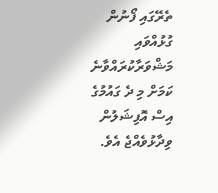ތެރޭގައި ފޯނުން ގުޅުއްވައި މަޝްވަރާކުރައްވާނެ ކަމަށް މި ދެ ގައުމުގެ އިސް އޮފިޝަލުން ވިދާޅުވެއްޖެ އެވެ.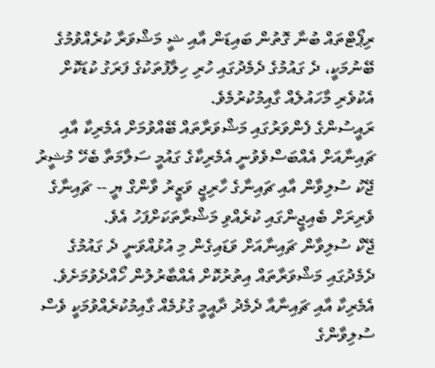ރިޕޯޓްތައް ބުނާ ގޮތުން ބައިޑަން އާއި ޝީ މަޝްވަރާ ކުރެއްވުމުގެ ބޭނުމަކީ، ދެ ގައުމުގެ ދެމެދުގައި ހުރި ހިލާފުތަކުގެ ފަރަގު ކުޑަކޮށް އެކުވެރި މާހައުލެއް ގާއިމުކުރުމެވެ.
ރައީސުންގެ ފެންވަރުގައި މަޝްވަރާތައް ބޭއްވުމަށް އެމެރިކާ އާއި ޗައިނާއަށް އެއްބަސްވެވުނީ އެމެރިކާގެ ގައުމީ ސަލާމަތާ ބެހޭ މުޝީރު ޖޭކު ސުލިވާން އާއި ޗައިނާގެ ހާރިޖީ ވަޒީރު ވާންގް ޔީ -- ޗައިނާގެ ވެރިރަށް ބެއިޖީންގައި ކުރެއްވި މަޝްރާތަކަށްފަހު އެވެ.
ޖޭކް ސުލިވާން ޗައިނާއަށް ވަޑައިގެން މި އުޅުއްވަނީ ދެ ގައުމުގެ ދެމެދުގައި މަޝްވަރާތައް އިތުރުކޮށް އެއްބާރުލުން ހޯއްދެވުމަށެވެ.
އެމެރިކާ އާއި ޗައިނާއާ ދެމެދު ދާއީމީ ގުޅުމެއް ގާއިމުކުރެއްވުމަކީ ވެސް ސުލިވާންގެ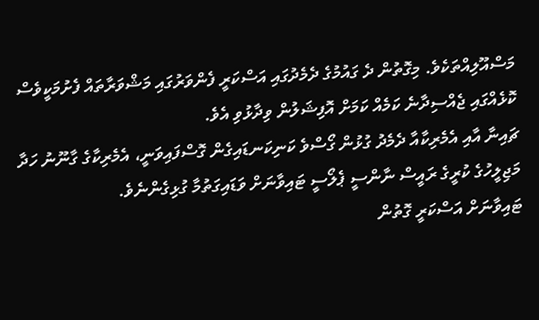މަސްއޫލިއްތަކެވެ. މިގޮތުން ދެ ގައުމުގެ ދެމެދުގައި އަސްކަރީ ފެންވަރުގައި މަޝްވަރާތައް ފެށުމަކީވެސް ކޮޅެއްގައި ޖެއްސިދާނެ ކަމެއް ކަމަށް އޮފިޝަލުން ވިދާޅުވި އެވެ.
ޗައިނާ އާއި އެމެރިކާއާ ދެމެދު ގުޅުން ގޯސްވެ ކަނިކަނޑައިގެން ގޮސްފައިވަނީ، އެމެރިކާގެ ގާނޫނު ހަދާ މަޖިލީހުގެ ކުރީގެ ރައީސް ނާންސީ ޕެލޯސީ ޓައިވާނަށް ވަޑައިގަތުމާ ގުޅިގެންނެވެ.
ޓައިވާނަށް އަސްކަރީ ގޮތުން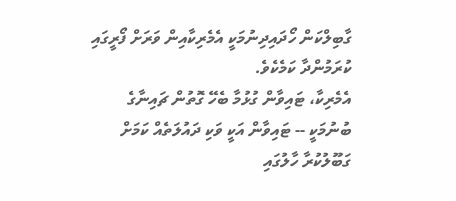ގާބިލްކަން ހޯދައިދިނުމަކީ އެމެރިކާއިން ވަރަށް ފޯރީގައި ކުރަމުންދާ ކަމެކެވެ.
އެމެރިކާ، ޓައިވާން ގުޅުމާ ބެހޭ ގޮތުން ޗައިނާގެ ބުނުމަކީ -- ޓައިވާން އަކީ ވަކި ދައުލަތެއް ކަމަށް ގަބޫލުކުރާ ހާލުގައި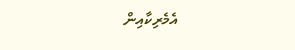އެމެރިކާއިން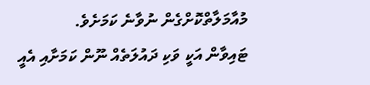މުއާމަލާތްކޮށްގެން ނުވާނެ ކަމަށެވެ.
ޓައިވާން އަކީ ވަކި ދައުލަތެއް ނޫން ކަމަށާއި އެއީ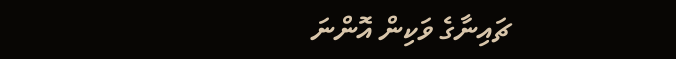ޗައިނާގެ ވަކިން އޮންނަ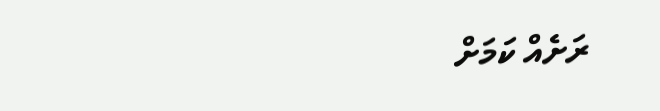ރަށެއް ކަމަށް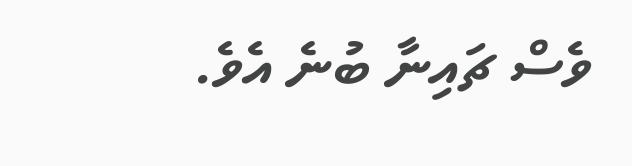ވެސް ޗައިނާ ބުނެ އެވެ.